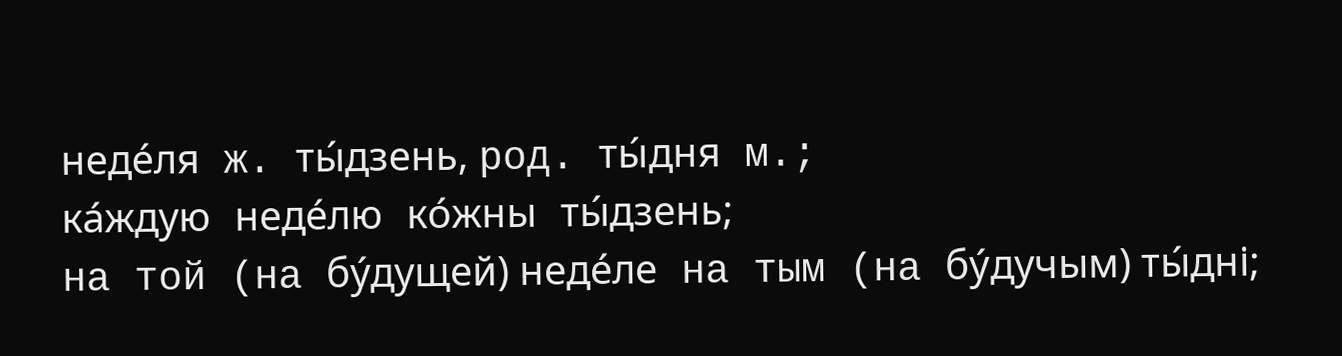неде́ля ж. ты́дзень, род. ты́дня м.;
ка́ждую неде́лю ко́жны ты́дзень;
на той (на бу́дущей) неде́ле на тым (на бу́дучым) ты́дні;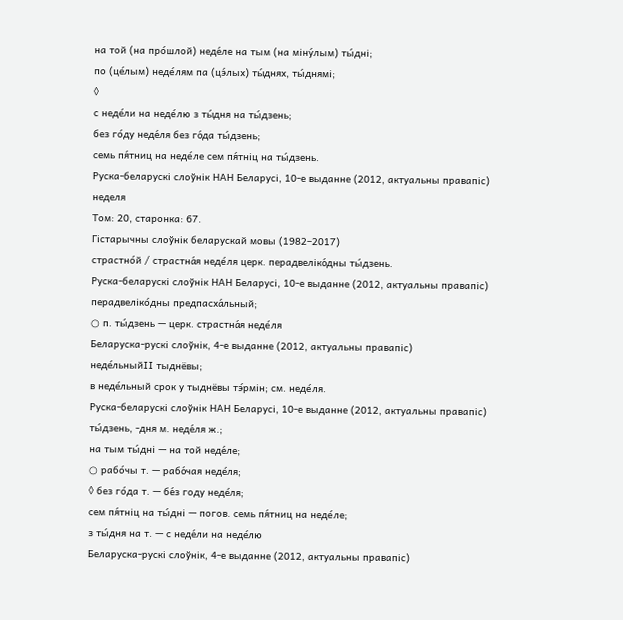на той (на про́шлой) неде́ле на тым (на міну́лым) ты́дні;
по (це́лым) неде́лям па (цэ́лых) ты́днях, ты́днямі;
◊
с неде́ли на неде́лю з ты́дня на ты́дзень;
без го́ду неде́ля без го́да ты́дзень;
семь пя́тниц на неде́ле сем пя́тніц на ты́дзень.
Руска-беларускі слоўнік НАН Беларусі, 10-е выданне (2012, актуальны правапіс)
неделя
Том: 20, старонка: 67.
Гістарычны слоўнік беларускай мовы (1982–2017)
страстно́й / страстна́я неде́ля церк. перадвеліко́дны ты́дзень.
Руска-беларускі слоўнік НАН Беларусі, 10-е выданне (2012, актуальны правапіс)
перадвеліко́дны предпасха́льный;
○ п. ты́дзень — церк. страстна́я неде́ля
Беларуска-рускі слоўнік, 4-е выданне (2012, актуальны правапіс)
неде́льныйII тыднёвы;
в неде́льный срок у тыднёвы тэ́рмін; см. неде́ля.
Руска-беларускі слоўнік НАН Беларусі, 10-е выданне (2012, актуальны правапіс)
ты́дзень, -дня м. неде́ля ж.;
на тым ты́дні — на той неде́ле;
○ рабо́чы т. — рабо́чая неде́ля;
◊ без го́да т. — бе́з году неде́ля;
сем пя́тніц на ты́дні — погов. семь пя́тниц на неде́ле;
з ты́дня на т. — с неде́ли на неде́лю
Беларуска-рускі слоўнік, 4-е выданне (2012, актуальны правапіс)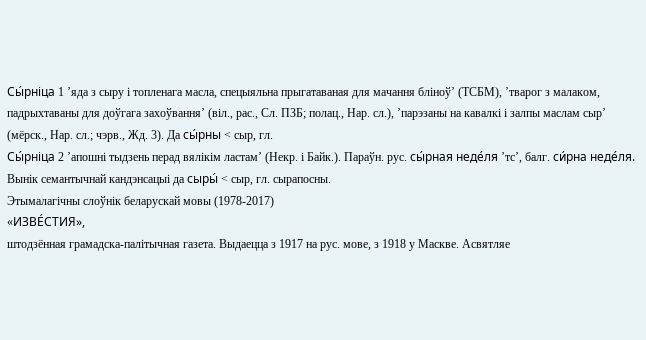Сы́рніца 1 ’яда з сыру і топленага масла, спецыяльна прыгатаваная для мачання бліноў’ (ТСБМ), ’тварог з малаком, падрыхтаваны для доўгага захоўвання’ (віл., рас., Сл. ПЗБ; полац., Нар. сл.), ’парэзаны на кавалкі і залпы маслам сыр’ (мёрск., Нар. сл.; чэрв., Жд. 3). Да сы́рны < сыр, гл.
Сы́рніца 2 ’апошні тыдзень перад вялікім ластам’ (Некр. і Байк.). Параўн. рус. сы́рная неде́ля ’тс’, балг. си́рна неде́ля. Вынік семантычнай кандэнсацыі да сыры́ < сыр, гл. сырапосны.
Этымалагічны слоўнік беларускай мовы (1978-2017)
«ИЗВЕ́СТИЯ»,
штодзённая грамадска-палітычная газета. Выдаецца з 1917 на рус. мове, з 1918 у Маскве. Асвятляе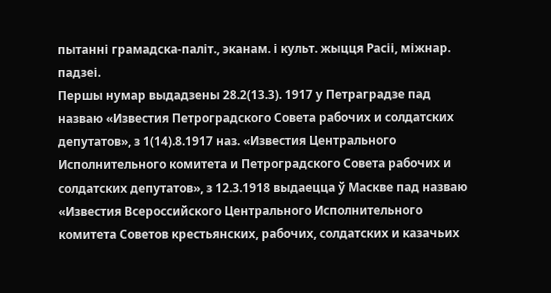пытанні грамадска-паліт., эканам. і культ. жыцця Расіі, міжнар. падзеі.
Першы нумар выдадзены 28.2(13.3). 1917 у Петраградзе пад назваю «Известия Петроградского Совета рабочих и солдатских депутатов», з 1(14).8.1917 наз. «Известия Центрального Исполнительного комитета и Петроградского Совета рабочих и солдатских депутатов», з 12.3.1918 выдаецца ў Маскве пад назваю «Известия Всероссийского Центрального Исполнительного комитета Советов крестьянских, рабочих, солдатских и казачьих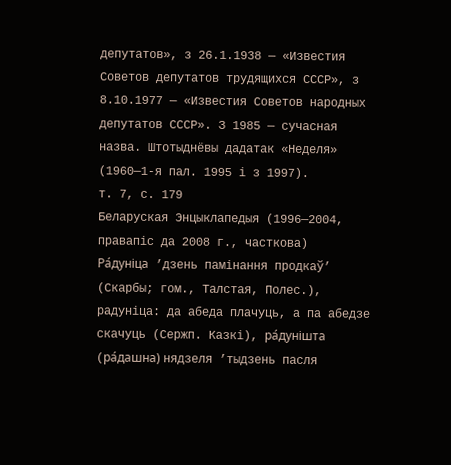депутатов», з 26.1.1938 — «Известия Советов депутатов трудящихся СССР», з 8.10.1977 — «Известия Советов народных депутатов СССР». З 1985 — сучасная назва. Штотыднёвы дадатак «Неделя» (1960—1-я пал. 1995 і з 1997).
т. 7, с. 179
Беларуская Энцыклапедыя (1996—2004, правапіс да 2008 г., часткова)
Ра́дуніца ’дзень памінання продкаў’ (Скарбы; гом., Талстая, Полес.), радуніца: да абеда плачуць, а па абедзе скачуць (Сержп. Казкі), ра́дунішта (ра́дашна) нядзеля ’тыдзень пасля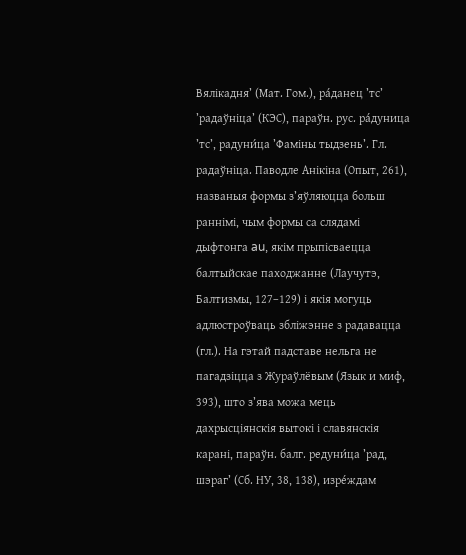Вялікадня’ (Мат. Гом.), ра́данец ’тс’ ’радаўніца’ (КЭС), параўн. рус. ра́дуница ’тс’, радуни́ца ’Фаміны тыдзень’. Гл. радаўніца. Паводле Анікіна (Опыт, 261), названыя формы з’яўляюцца больш раннімі, чым формы са слядамі дыфтонга au, якім прыпісваецца балтыйскае паходжанне (Лаучутэ, Балтизмы, 127–129) і якія могуць адлюстроўваць збліжэнне з радавацца (гл.). На гэтай падставе нельга не пагадзіцца з Жураўлёвым (Язык и миф, 393), што з’ява можа мець дахрысціянскія вытокі і славянскія карані, параўн. балг. редуни́ца ’рад, шэраг’ (Сб. НУ, 38, 138), изре́ждам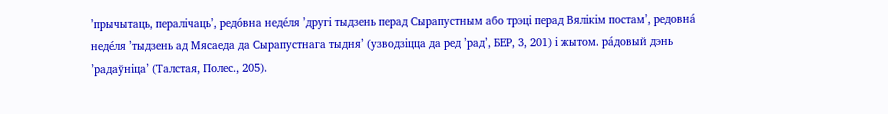’прычытаць, пералічаць’, редо́вна неде́ля ’другі тыдзень перад Сырапустным або трэці перад Вялікім постам’, редовна́ неде́ля ’тыдзень ад Мясаеда да Сырапустнага тыдня’ (узводзіцца да ред ’рад’, БЕР, 3, 201) і жытом. ра́довый дэнь ’радаўніца’ (Талстая, Полес., 205).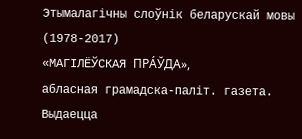Этымалагічны слоўнік беларускай мовы (1978-2017)
«МАГІЛЁЎСКАЯ ПРА́ЎДА»,
абласная грамадска-паліт. газета. Выдаецца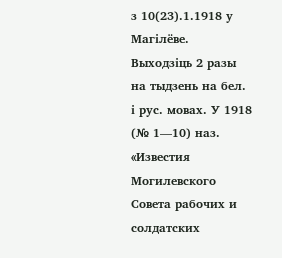з 10(23).1.1918 у Магілёве. Выходзіць 2 разы на тыдзень на бел. і рус. мовах. У 1918 (№ 1—10) наз. «Известия Могилевского Совета рабочих и солдатских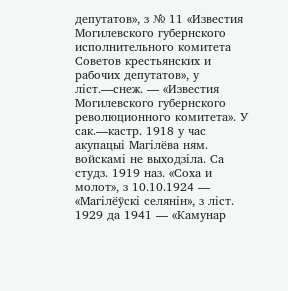депутатов», з № 11 «Известия Могилевского губернского исполнительного комитета Советов крестьянских и рабочих депутатов», у ліст.—снеж. — «Известия Могилевского губернского революционного комитета». У сак.—кастр. 1918 у час акупацыі Магілёва ням. войскамі не выходзіла. Са студз. 1919 наз. «Соха и молот», з 10.10.1924 — «Магілёўскі селянін», з ліст. 1929 да 1941 — «Камунар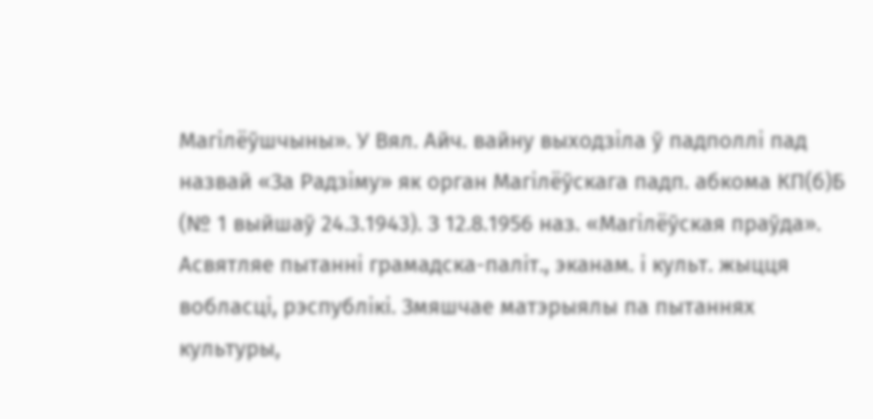Магілёўшчыны». У Вял. Айч. вайну выходзіла ў падполлі пад назвай «За Радзіму» як орган Магілёўскага падп. абкома КП(б)Б (№ 1 выйшаў 24.3.1943). З 12.8.1956 наз. «Магілёўская праўда». Асвятляе пытанні грамадска-паліт., эканам. і культ. жыцця вобласці, рэспублікі. Змяшчае матэрыялы па пытаннях культуры,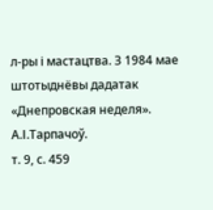л-ры і мастацтва. З 1984 мае штотыднёвы дадатак «Днепровская неделя».
А.І.Тарпачоў.
т. 9, с. 459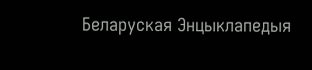Беларуская Энцыклапедыя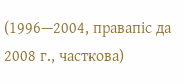(1996—2004, правапіс да 2008 г., часткова)